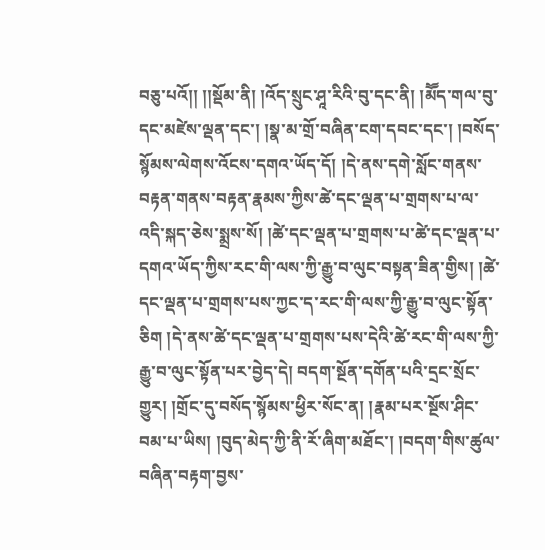བཅུ་པའོ།། །།སྡོམ་ནི། །འོད་སྲུང་ཤཱ་རིའི་བུ་དང་ནི། །མཽད་གལ་བུ་དང་མཛེས་ལྡན་དང་། །སྣ་མ་གྲོ་བཞིན་ངག་དབང་དང་། །བསོད་སྙོམས་ལེགས་འོངས་དགའ་ཡོད་དོ། །དེ་ནས་དགེ་སློང་གནས་བརྟན་གནས་བརྟན་རྣམས་ཀྱིས་ཚེ་དང་ལྡན་པ་གྲགས་པ་ལ་འདི་སྐད་ཅེས་སྨྲས་སོ། །ཚེ་དང་ལྡན་པ་གྲགས་པ་ཚེ་དང་ལྡན་པ་དགའ་ཡོད་ཀྱིས་རང་གི་ལས་ཀྱི་རྒྱུ་བ་ལུང་བསྟན་ཟིན་གྱིས། །ཚེ་དང་ལྡན་པ་གྲགས་པས་ཀྱང་ད་རང་གི་ལས་ཀྱི་རྒྱུ་བ་ལུང་སྟོན་ཅིག །དེ་ནས་ཚེ་དང་ལྡན་པ་གྲགས་པས་དེའི་ཚེ་རང་གི་ལས་ཀྱི་རྒྱུ་བ་ལུང་སྟོན་པར་བྱེད་དེ། བདག་སྔོན་དགོན་པའི་དྲང་སྲོང་གྱུར། །གྲོང་དུ་བསོད་སྙོམས་ཕྱིར་སོང་ན། །རྣམ་པར་སྔོས་ཤིང་བམ་པ་ཡིས། །བུད་མེད་ཀྱི་ནི་རོ་ཞིག་མཐོང་། །བདག་གིས་ཚུལ་བཞིན་བརྟག་བྱས་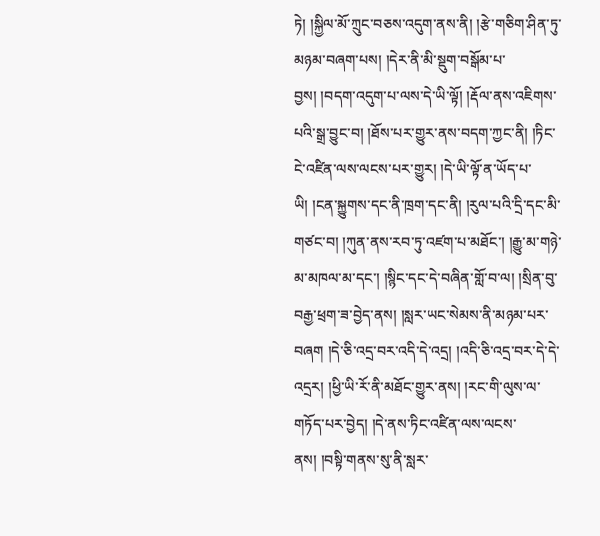ཏེ། །སྐྱིལ་མོ་ཀྲུང་བཅས་འདུག་ནས་ནི། །རྩེ་གཅིག་ཤིན་ཏུ་མཉམ་བཞག་པས། །དེར་ནི་མི་སྡུག་བསྒོམ་པ་བྱས། །བདག་འདུག་པ་ལས་དེ་ཡི་ལྟོ། །རྡོལ་ནས་འཇིགས་པའི་སྒྲ་བྱུང་བ། །ཐོས་པར་གྱུར་ནས་བདག་ཀྱང་ནི། །ཏིང་ངེ་འཛིན་ལས་ལངས་པར་གྱུར། །དེ་ཡི་ལྟོ་ན་ཡོད་པ་ཡི། །ངན་སྐྱུགས་དང་ནི་ཁྲག་དང་ནི། །རུལ་པའི་དྲི་དང་མི་གཙང་བ། །ཀུན་ནས་རབ་ཏུ་འཛག་པ་མཐོང་། །རྒྱུ་མ་གཉེ་མ་མཁལ་མ་དང་། །སྙིང་དང་དེ་བཞིན་གློ་བ་ལ། །སྲིན་བུ་བརྒྱ་ཕྲག་ཟ་བྱེད་ནས། །སླར་ཡང་སེམས་ནི་མཉམ་པར་བཞག །དེ་ཅི་འདྲ་བར་འདི་དེ་འདྲ། །འདི་ཅི་འདྲ་བར་དེ་དེ་འདྲར། །ཕྱི་ཡི་རོ་ནི་མཐོང་གྱུར་ནས། །རང་གི་ལུས་ལ་གཏོད་པར་བྱེད། །དེ་ནས་ཏིང་འཛིན་ལས་ལངས་ནས། །བསྟི་གནས་སུ་ནི་སླར་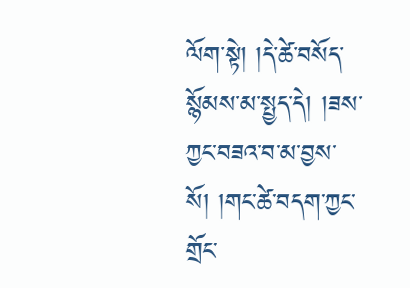ལོག་སྟེ། །དེ་ཚེ་བསོད་སྙོམས་མ་སྤྱད་དེ། །ཟས་ཀྱང་བཟའ་བ་མ་བྱས་སོ། །གང་ཚེ་བདག་ཀྱང་གྲོང་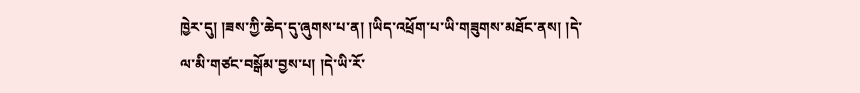ཁྱེར་དུ། །ཟས་ཀྱི་ཆེད་དུ་ཞུགས་པ་ན། །ཡིད་འཕྲོག་པ་ཡི་གཟུགས་མཐོང་ནས། །དེ་ལ་མི་གཙང་བསྒོམ་བྱས་པ། །དེ་ཡི་རོ་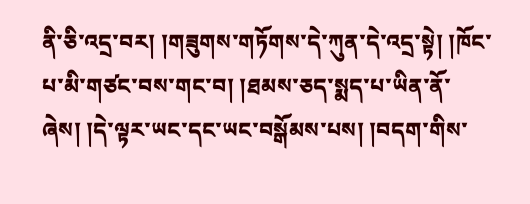ནི་ཅི་འདྲ་བར། །གཟུགས་གཏོགས་དེ་ཀུན་དེ་འདྲ་སྟེ། །ཁོང་པ་མི་གཙང་བས་གང་བ། །ཐམས་ཅད་སྨད་པ་ཡིན་ནོ་ཞེས། །དེ་ལྟར་ཡང་དང་ཡང་བསྒོམས་པས། །བདག་གིས་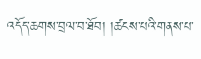འདོད་ཆགས་བྲལ་བ་ཐོབ། །ཚངས་པའི་གནས་པ་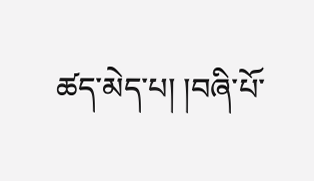ཚད་མེད་པ། །བཞི་པོ་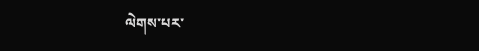ལེགས་པར་